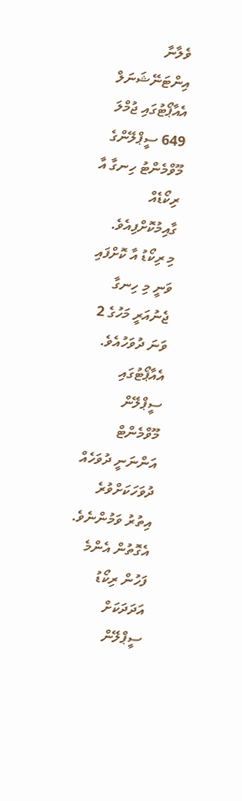ވެލާނާ އިންޓަނޭޝަނަލް އެއާޕޯޓުގައި ޖުމްލަ 649 ސީޕްލޭންގެ މޫވްމެންޓު ހިނގާ އާ ރިކޯޑެއް ގާއިމުކޮށްފިއެވެ.
މި ރިކޯޑު އާ ކޮށްފައި ވަނީ މި ހިނގާ ޖެނުއަރީ މަހުގެ 2 ވަނަ ދުވަހުއެވެ. އެއާޕޯޓުގައި ސީޕްލޭން މޫވްމެންޓް އަންނަނީ ދުވަހެއް ދުވަހަކަށްވުރެ އިތުރު ވަމުންނެވެ. އެގޮތުން އެންމެ ފަހުން ރިކޯޑު އަދަދަކަށް ސީޕްލޭން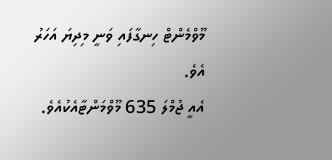މޫވްމެންޓް ހިނގާފައި ވަނީ މިދިޔަ އަހަރު އެވެ.
އެއީ ޖުމްލަ 635 މޫވްމަންޓާއެކުއެވެ.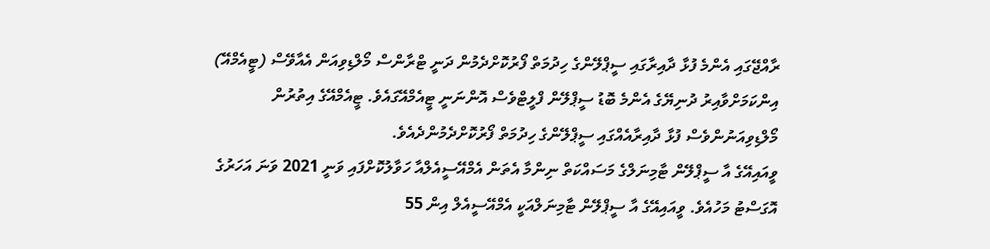ރާއްޖޭގައި އެންމެ ފުޅާ ދާއިރާގައި ސީޕްލޭންގެ ހިދުމަތް ފޯރުކޮށްދެމުން ދަނީ ޓްރާންސް މޯލްޑިވިއަން އެއާވޭސް (ޓީއެމްއޭ) އިންކަމަށްވާއިރު ދުނިޔޭގެ އެންމެ ބޮޑު ސީޕްލޭން ފްލީޓްވެސް އޮންނަނީ ޓީއެމްއޭގައެވެ. ޓީއެމްއޭގެ އިތުރުން މޯލްޑިވިއަނުންވެސް ފުޅާ ދާއިރާއެއްގައި ސީޕްލޭންގެ ހިދުމަތް ފޯރުކޮށްދެމުންދެއެވެ.
ވީއައިއޭގެ އާ ސީޕްލޭން ޓާމިނަލްގެ މަސައްކަތް ނިންމާ އެތަން އެމްއޭސީއެލްއާ ހަވާލުކޮށްފައި ވަނީ 2021 ވަނަ އަހަރުގެ އޮގަސްޓު މަހުއެވެ. ވީއައިއޭގެ އާ ސީޕްލޭން ޓާމިނަލްއަކީ އެމްއޭސީއެލް އިން 55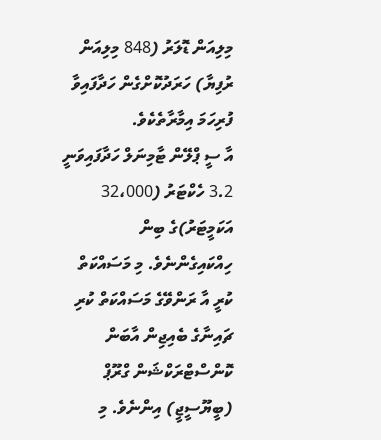މިލިއަން ޑޮލަރު (848 މިލިއަން ރުފިޔާ) ހަރަދުކޮށްގެން ހަދާފައިވާ ފުރިހަމަ އިމާރާތެކެވެ.
އާ ސީ ޕްލޭން ޓާމިނަލް ހަދާފައިވަނީ 3.2 ހެކްޓަރު (32،000 އަކަމީޓަރު)ގެ ބިން ހިއްކައިގެންނެވެ. މި މަސައްކަތް ކުރީ އާ ރަންވޭގެ މަސައްކަތް ކުރި ޗައިނާގެ ބެއިޖިން އާބަން ކޮންސްޓްރަކްޝަން ގްރޫޕް (ބީޔޫސީޖީ) އިންނެވެ. މި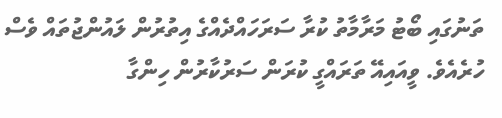ތަނުގައި ބޯޓު މަރާމާތު ކުރާ ސަރަހައްދެއްގެ އިތުރުން ލައުންޖުތައް ވެސް ހުރެއެވެ. ވީއައިއޭ ތަރައްގީ ކުރަން ސަރުކާރުން ހިންގާ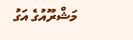މަޝްރޫއުގެ އަގު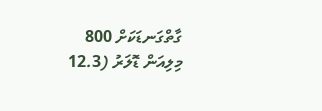ގާތްގަނޑަކަށް 800 މިލިއަން ޑޮލަރު (12.3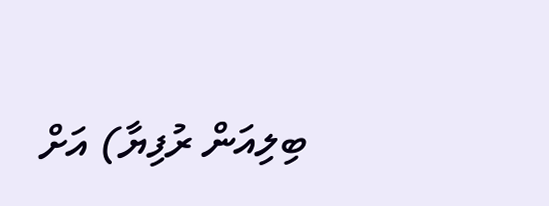ބިލިއަން ރުފިޔާ) އަށް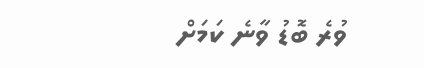ވުރެ ބޮޑު ވާނެ ކަމަށް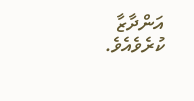އަންދާޒާ ކުރެވެއެވެ.